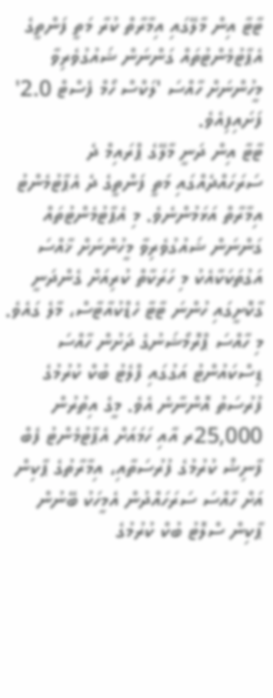ޓާޓާ އިން މާލޭގައި އިމާރާތް ކުރާ މަތީ ފަންތީގެ އެޕާޓުމެންޓުތައް ގަންނަން ޝައުގުވެރިވާ މީހުންނަށް ހާއްސަ 'ލަކްސް ހޯމް ފެސްޓް 2.0' ފަށައިފިއެވެ.
ޓާޓާ އިން ދަނީ މާލޭގެ ޕްރައިމް ދެ ސަރަހައްދެއްގައި މަތީ ފަންތީގެ ދެ އެޕާޓުމެންޓު އިމާރާތް އަޅަމުންނެވެ. މި އެޕާޓުމެންޓުތައް ގަންނަން ޝައުގުވެރިވާ މީހުންނަށް ޚާއްސަ އަގުތަކަކާއެކު މި ހަރަކާތް ކުރިއަށް ގެންދަނީ ގާކޮށީގައި ހުންނަ ޓާޓާ ހެޑްކުއާޓާސް، މާލެ ގައެވެ.
މި ހާއްސަ ޕްރޮމޯޝަނުގެ ދަށުން ހާއްސަ ޑިސްކައުންޓު އަގުގައި ފްލެޓު ބުކް ކުރުމުގެ ފުރުސަތު އޮންނާނެ އެވެ. މީގެ އިތުރުން 25,000ރ އާއި ހަމައަށް އެޕާޓުމެންޓު ފެބް ފާނިޝް ކުރުމުގެ ފުރުސަތާއި، އިމާރާތުގެ ޕާކިން އަށް ހާއްސަ ސަރަހައްދުން އެމީހަކު ބޭނުން ޕާކިން ސްލޮޓު ބުކް ކުރުމުގެ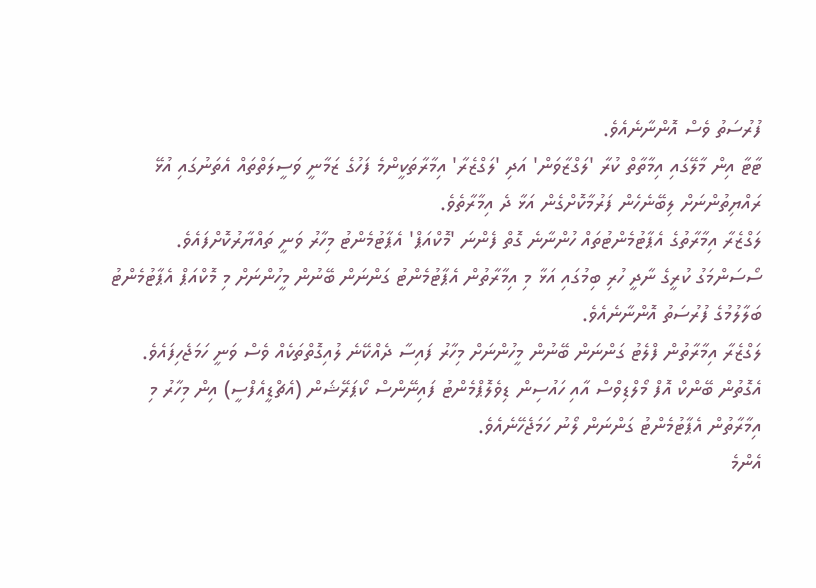ފުރުސަތު ވެސް އޮންނާނެއެވެ.
ޓާޓާ އިން މާލޭގައި އިމާތާތް ކުރާ 'ލަގްޒާވަން' އަދި 'ލަގްޒެރާ' އިމާރާތަކީންމެ ފަހުގެ ޒަމާނީ ވަސީލަތްތައް އެތަނުގައި އުޅޭ ރައްޔިތުންނަށް ލިބޭނެހެން ފަރުމާކޮށްގެން އަޅާ ދެ އިމާރާތެވެ.
ލަގްޒެރާ އިމާރާތުގެ އެޕާޓުމެންޓުތައް ހުންނާނެ ގޮތް ފެންނަ 'މޮކްއަޕް' އެޕާޓުމެންޓު މިހާރު ވަނީ ތައްޔާރުކޮށްފައެވެ. ސޯސަންމަގު ކުރީގެ ނާދީ ހުރި ބިމުގައި އަޅާ މި އިމާރާތުން އެޕާޓުމެންޓު ގަންނަން ބޭނުން މީހުންނަށް މި މޮކްއަޕް އެޕާޓުމެންޓު ބަލާލުމުގެ ފުރުސަތު އޮންނާނެއެވެ.
ލަގްޒެރާ އިމާރާތުން ފްލެޓު ގަންނަން ބޭނުން މީހުންނަށް މިހާރު ފައިސާ ދެއްކޭނެ ލުއިގޮތްތަކެއް ވެސް ވަނީ ހަމަޖެހިފައެވެ. އެގޮތުން ބޭންކް އޮފް މޯލްޑިވްސް އާއި ހައުސިން ޑިވެލޮޕްމެންޓު ފައިނޭންސް ކޯޕަރޭޝަން (އެޗްޑީއެފްސީ) އިން މިހާރު މި އިމާރާތުން އެޕާޓުމެންޓު ގަންނަން ލޯނު ހަމަޖެހޭނެއެވެ.
އެންމެ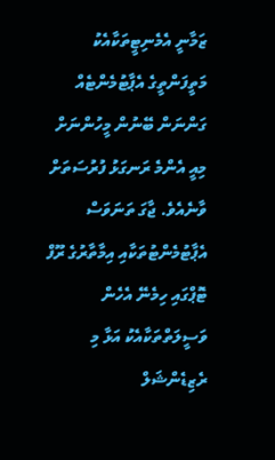ޒަމާނީ އެމެނިޓީތަކާއެކު މަތީފަންތީގެ އެޕާޓުމެންޓެއް ގަންނަން ބޭނުން މީހުންނަށް މިއީ އެންމެ ރަނގަޅު ފުރުސަތަށް ވާނެއެވެ. ޖާގަ ތަނަވަސް އެޕާޓުމެންޓުތަކާއި އިމާތާރުގެ ރޫފް ޓޮޕްގައި ހިމެނޭ އެހެން ވަސީލަތްތަކާއެކު އަޅާ މި ރެޒިޑެންޝަލް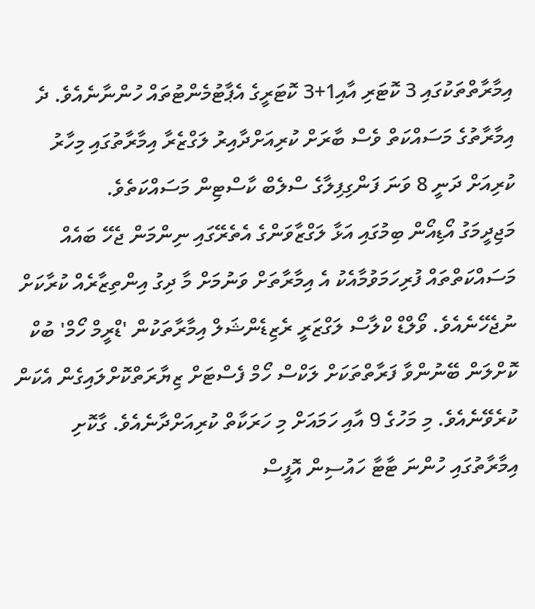އިމާރާތްތަކުގައި 3 ކޮޓަރި އާއި1+3 ކޮޓަރީގެ އެޕާޓުމެންޓުތައް ހުންނާނެއެވެ. ދެ އިމާރާތުގެ މަސައްކަތް ވެސް ބާރަށް ކުރިއަށްދާއިރު ލަގްޒެރާ އިމާރާތުގައި މިހާރު ކުރިއަށް ދަނީ 8 ވަނަ ފަންގިފިލާގެ ސްލެބް ކާސްޓިން މަސައްކަތެވެ.
މަޖިދީމަގު އޯޑިއޯން ބިމުގައި އަޅާ ލަގްޒާވަންގެ އެތެރޭގައި ނިންމަން ޖެހޭ ބައެއް މަސައްކަތްތައް ފުރިހަމަވުމާއެކު އެ އިމާރާތަށް ވަނުމަށް މާ ދިގު އިންތިޒާރެއް ކުރާކަށް ނުޖެހޭނެއެވެ. ވޯލްޑް ކްލާސް ލަގްޒަރީ ރެޒިޑެންޝަލް އިމާރާތަކުން 'ޑްރީމް ހޯމް' ބުކް ކޮށްލަން ބޭނުންވާ ފަރާތްތަކަށް ލަކްސް ހޯމް ފެސްޓަށް ޒިޔާރަތްކޮށްލައިގެން އެކަން ކުރެވޭނެއެވެ. މި މަހުގެ 9 އާއި ހަމައަށް މި ހަރަކާތް ކުރިއަށްދާނެއެވެ. ގާކޮށި އިމާރާތުގައި ހުންނަ ޓާޓާ ހައުސިން އޮފީސް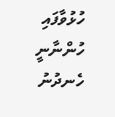ހުޅުވާފައި ހުންނާނީ ހެނދުނު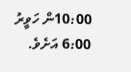10:00ން ހަވީރު 6:00 އަށެވެ.